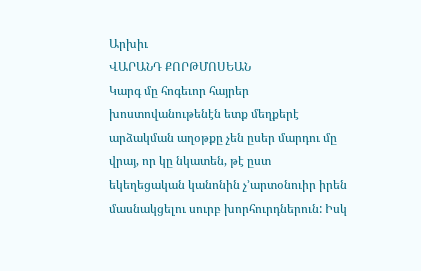Արխիւ
ՎԱՐԱՆԴ ՔՈՐԹՄՈՍԵԱՆ
Կարգ մը հոգեւոր հայրեր խոստովանութենէն ետք մեղքերէ արձակման աղօթքը չեն ըսեր մարդու մը վրայ, որ կը նկատեն, թէ ըստ եկեղեցական կանոնին չ՚արտօնուիր իրեն մասնակցելու սուրբ խորհուրդներուն: Իսկ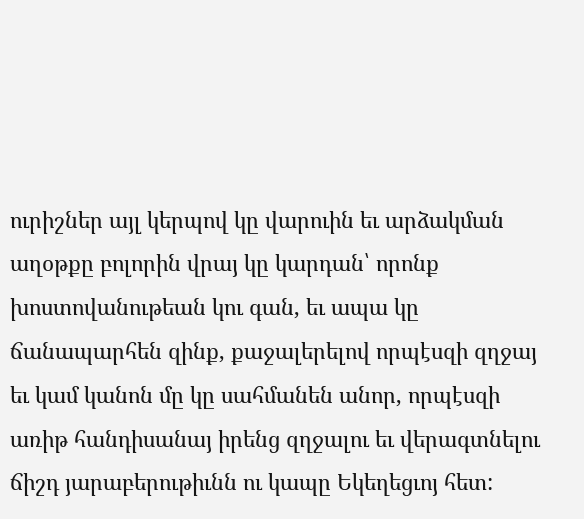ուրիշներ այլ կերպով կը վարուին եւ արձակման աղօթքը բոլորին վրայ կը կարդան՝ որոնք խոստովանութեան կու գան, եւ ապա կը ճանապարհեն զինք, քաջալերելով որպէսզի զղջայ եւ կամ կանոն մը կը սահմանեն անոր, որպէսզի առիթ հանդիսանայ իրենց զղջալու եւ վերագտնելու ճիշդ յարաբերութիւնն ու կապը Եկեղեցւոյ հետ: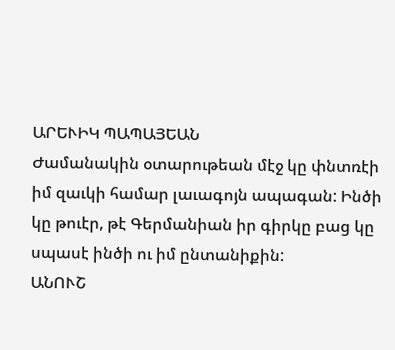ԱՐԵՒԻԿ ՊԱՊԱՅԵԱՆ
Ժամանակին օտարութեան մէջ կը փնտռէի իմ զաւկի համար լաւագոյն ապագան: Ինծի կը թուէր, թէ Գերմանիան իր գիրկը բաց կը սպասէ ինծի ու իմ ընտանիքին:
ԱՆՈՒՇ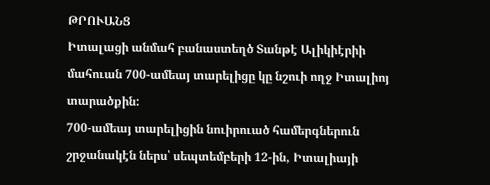ԹՐՈՒԱՆՑ
Իտալացի անմահ բանաստեղծ Տանթէ Ալիկիէրիի մահուան 700-ամեայ տարելիցը կը նշուի ողջ Իտալիոյ տարածքին:
700-ամեայ տարելիցին նուիրուած համերգներուն շրջանակէն ներս՝ սեպտեմբերի 12-ին, Իտալիայի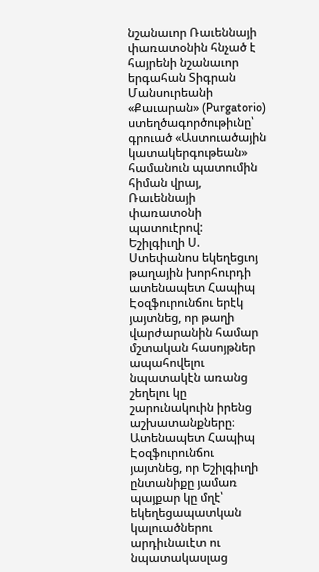նշանաւոր Ռաւեննայի փառատօնին հնչած է հայրենի նշանաւոր երգահան Տիգրան Մանսուրեանի «Քաւարան» (Purgatorio) ստեղծագործութիւնը՝ գրուած «Աստուածային կատակերգութեան» համանուն պատումին հիման վրայ, Ռաւեննայի փառատօնի պատուէրով:
Եշիլգիւղի Ս. Ստեփանոս եկեղեցւոյ թաղային խորհուրդի ատենապետ Հապիպ Էօզֆուրունճու երէկ յայտնեց, որ թաղի վարժարանին համար մշտական հասոյթներ ապահովելու նպատակէն առանց շեղելու կը շարունակուին իրենց աշխատանքները։ Ատենապետ Հապիպ Էօզֆուրունճու յայտնեց, որ Եշիլգիւղի ընտանիքը յամառ պայքար կը մղէ՝ եկեղեցապատկան կալուածներու արդիւնաւէտ ու նպատակասլաց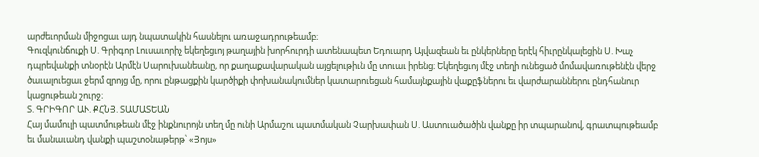արժեւորման միջոցաւ այդ նպատակին հասնելու առաջադրութեամբ։
Գուզկունճուքի Ս. Գրիգոր Լուսաւորիչ եկեղեցւոյ թաղային խորհուրդի ատենապետ Եդուարդ Այվազեան եւ ընկերները երէկ հիւրընկալեցին Ս. Խաչ դպրեվանքի տնօրէն Արմէն Սարուխանեանը, որ քաղաքավարական այցելութիւն մը տուաւ իրենց։ Եկեղեցւոյ մէջ տեղի ունեցած մոմավառութենէն վերջ ծաւալուեցաւ ջերմ զրոյց մը, որու ընթացքին կարծիքի փոխանակումներ կատարուեցան համայնքային վաքըֆներու եւ վարժարաններու ընդհանուր կացութեան շուրջ։
Տ. ԳՐԻԳՈՐ ԱՒ. ՔՀՆՅ. ՏԱՄԱՏԵԱՆ
Հայ մամուլի պատմութեան մէջ ինքնուրոյն տեղ մը ունի Արմաշու պատմական Չարխափան Ս. Աստուածածին վանքը իր տպարանով, գրատպութեամբ եւ մանաւանդ վանքի պաշտօնաթերթ՝ «Յոյս»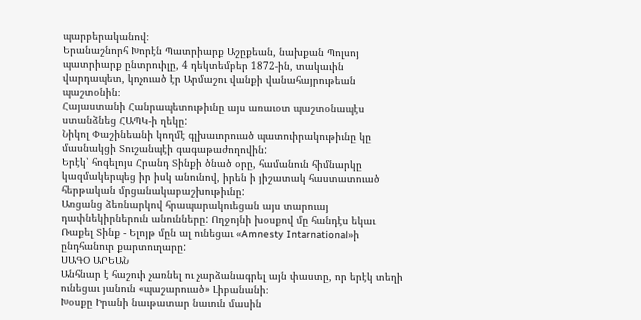պարբերականով։
Երանաշնորհ Խորէն Պատրիարք Աշըքեան, նախքան Պոլսոյ պատրիարք ընտրուիլը, 4 դեկտեմբեր 1872-ին, տակաւին վարդապետ, կոչուած էր Արմաշու վանքի վանահայրութեան պաշտօնին։
Հայաստանի Հանրապետութիւնը այս առաւօտ պաշտօնապէս ստանձնեց ՀԱՊԿ-ի ղեկը:
Նիկոլ Փաշինեանի կողմէ գլխաւորուած պատուիրակութիւնը կը մասնակցի Տուշանպէի գագաթաժողովին:
Երէկ՝ հոգելոյս Հրանդ Տինքի ծնած օրը, համանուն հիմնարկը կազմակերպեց իր իսկ անունով, իրեն ի յիշատակ հաստատուած հերթական մրցանակաբաշխութիւնը:
Առցանց ձեռնարկով հրապարակուեցան այս տարուայ դափնեկիրներուն անունները: Ողջոյնի խօսքով մը հանդէս եկաւ Ռաքել Տինք - Ելոյթ մըն ալ ունեցաւ «Amnesty Intarnational»ի ընդհանուր քարտուղարը:
ՍԱԳՕ ԱՐԵԱՆ
Անհնար է հաշուի չառնել ու չարձանագրել այն փաստը, որ երէկ տեղի ունեցաւ յանուն «պաշարուած» Լիբանանի։
Խօսքը Իրանի նաւթատար նաւուն մասին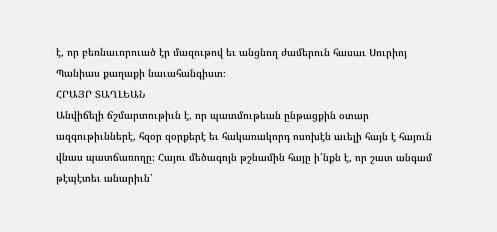է, որ բեռնաւորուած էր մազութով եւ անցնող ժամերուն հասաւ Սուրիոյ Պանիաս քաղաքի նաւահանգիստ։
ՀՐԱՅՐ ՏԱՂԼԵԱՆ
Անվիճելի ճշմարտութիւն է, որ պատմութեան ընթացքին օտար ազգութիւններէ, հզօր զօրքերէ եւ հակառակորդ ոսոխէն աւելի հայն է հայուն վնաս պատճառողը։ Հայու մեծագոյն թշնամին հայը ի՛նքն է, որ շատ անգամ թէպէտեւ անարիւն՝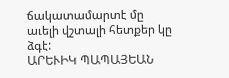ճակատամարտէ մը աւելի վշտալի հետքեր կը ձգէ:
ԱՐԵՒԻԿ ՊԱՊԱՅԵԱՆ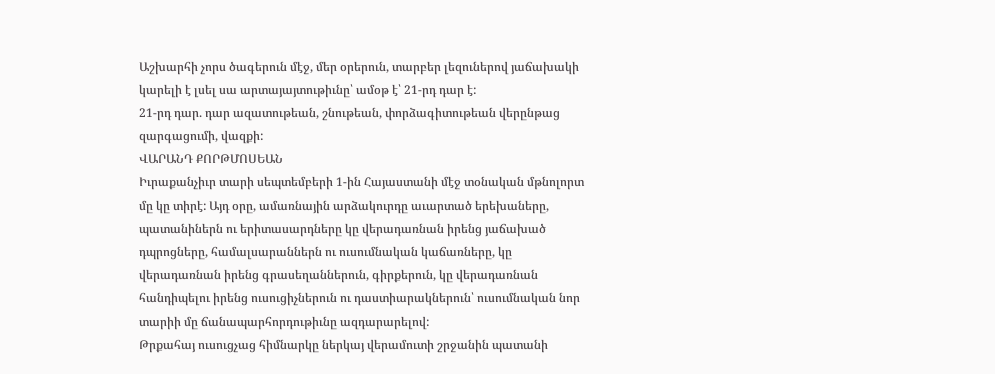Աշխարհի չորս ծագերուն մէջ, մեր օրերուն, տարբեր լեզուներով յաճախակի կարելի է լսել սա արտայայտութիւնը՝ ամօթ է՝ 21-րդ դար է:
21-րդ դար. դար ազատութեան, շնութեան, փորձագիտութեան վերընթաց զարգացումի, վազքի:
ՎԱՐԱՆԴ ՔՈՐԹՄՈՍԵԱՆ
Իւրաքանչիւր տարի սեպտեմբերի 1-ին Հայաստանի մէջ տօնական մթնոլորտ մը կը տիրէ: Այդ օրը, ամառնային արձակուրդը աւարտած երեխաները, պատանիներն ու երիտասարդները կը վերադառնան իրենց յաճախած դպրոցները, համալսարաններն ու ուսումնական կաճառները, կը վերադառնան իրենց գրասեղաններուն, գիրքերուն, կը վերադառնան հանդիպելու իրենց ուսուցիչներուն ու դաստիարակներուն՝ ուսումնական նոր տարիի մը ճանապարհորդութիւնը ազդարարելով:
Թրքահայ ուսուցչաց հիմնարկը ներկայ վերամուտի շրջանին պատանի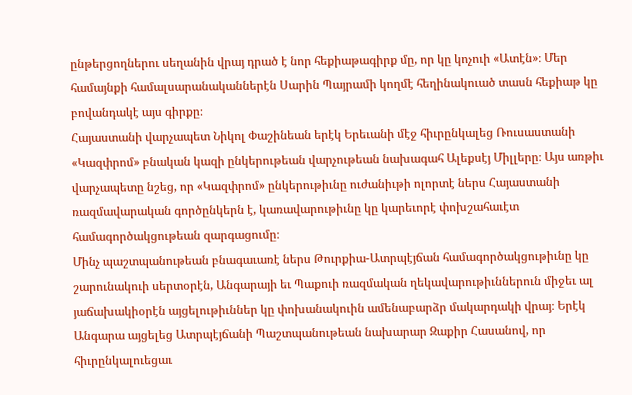ընթերցողներու սեղանին վրայ դրած է նոր հեքիաթագիրք մը, որ կը կոչուի «Ատէն»։ Մեր համայնքի համալսարանականներէն Սարին Պայրամի կողմէ հեղինակուած տասն հեքիաթ կը բովանդակէ այս գիրքը։
Հայաստանի վարչապետ Նիկոլ Փաշինեան երէկ Երեւանի մէջ հիւրընկալեց Ռուսաստանի «Կազփրոմ» բնական կազի ընկերութեան վարչութեան նախագահ Ալեքսէյ Միլլերը։ Այս առթիւ վարչապետը նշեց, որ «Կազփրոմ» ընկերութիւնը ուժանիւթի ոլորտէ ներս Հայաստանի ռազմավարական գործընկերն է, կառավարութիւնը կը կարեւորէ փոխշահաւէտ համագործակցութեան զարգացումը։
Մինչ պաշտպանութեան բնագաւառէ ներս Թուրքիա-Ատրպէյճան համագործակցութիւնը կը շարունակուի սերտօրէն, Անգարայի եւ Պաքուի ռազմական ղեկավարութիւններուն միջեւ ալ յաճախակիօրէն այցելութիւններ կը փոխանակուին ամենաբարձր մակարդակի վրայ։ Երէկ Անգարա այցելեց Ատրպէյճանի Պաշտպանութեան նախարար Զաքիր Հասանով, որ հիւրընկալուեցաւ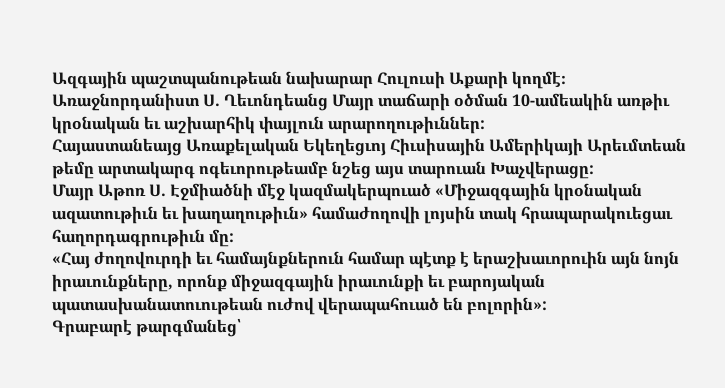Ազգային պաշտպանութեան նախարար Հուլուսի Աքարի կողմէ։
Առաջնորդանիստ Ս. Ղեւոնդեանց Մայր տաճարի օծման 10-ամեակին առթիւ կրօնական եւ աշխարհիկ փայլուն արարողութիւններ:
Հայաստանեայց Առաքելական Եկեղեցւոյ Հիւսիսային Ամերիկայի Արեւմտեան թեմը արտակարգ ոգեւորութեամբ նշեց այս տարուան Խաչվերացը:
Մայր Աթոռ Ս. Էջմիածնի մէջ կազմակերպուած «Միջազգային կրօնական ազատութիւն եւ խաղաղութիւն» համաժողովի լոյսին տակ հրապարակուեցաւ հաղորդագրութիւն մը:
«Հայ ժողովուրդի եւ համայնքներուն համար պէտք է երաշխաւորուին այն նոյն իրաւունքները, որոնք միջազգային իրաւունքի եւ բարոյական պատասխանատուութեան ուժով վերապահուած են բոլորին»:
Գրաբարէ թարգմանեց՝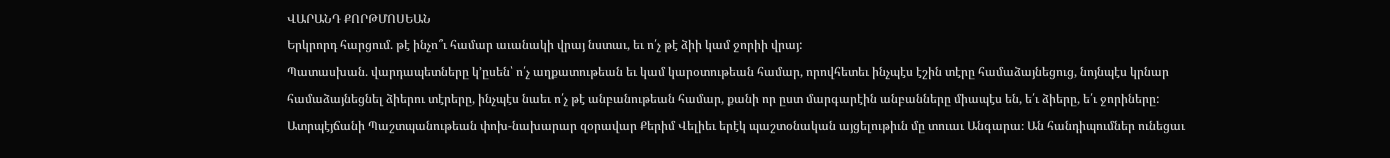ՎԱՐԱՆԴ ՔՈՐԹՄՈՍԵԱՆ
Երկրորդ հարցում. թէ ինչո՞ւ համար աւանակի վրայ նստաւ, եւ ո՛չ թէ ձիի կամ ջորիի վրայ:
Պատասխան. վարդապետները կ՚ըսեն՝ ո՛չ աղքատութեան եւ կամ կարօտութեան համար, որովհետեւ ինչպէս էշին տէրը համաձայնեցուց, նոյնպէս կրնար համաձայնեցնել ձիերու տէրերը, ինչպէս նաեւ ո՛չ թէ անբանութեան համար, քանի որ ըստ մարգարէին անբանները միապէս են, ե՛ւ ձիերը, ե՛ւ ջորիները:
Ատրպէյճանի Պաշտպանութեան փոխ-նախարար զօրավար Քերիմ Վելիեւ երէկ պաշտօնական այցելութիւն մը տուաւ Անգարա։ Ան հանդիպումներ ունեցաւ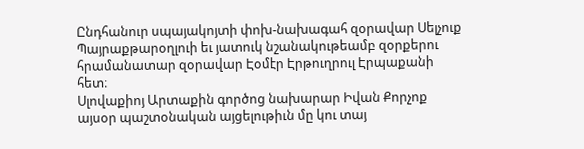Ընդհանուր սպայակոյտի փոխ-նախագահ զօրավար Սելչուք Պայրաքթարօղլուի եւ յատուկ նշանակութեամբ զօրքերու հրամանատար զօրավար Էօմէր Էրթուղրուլ Էրպաքանի հետ։
Սլովաքիոյ Արտաքին գործոց նախարար Իվան Քորչոք այսօր պաշտօնական այցելութիւն մը կու տայ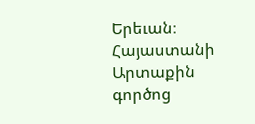Երեւան։ Հայաստանի Արտաքին գործոց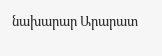նախարար Արարատ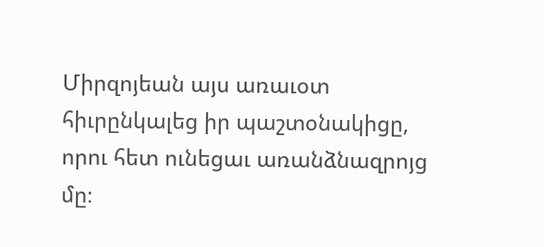Միրզոյեան այս առաւօտ հիւրընկալեց իր պաշտօնակիցը, որու հետ ունեցաւ առանձնազրոյց մը։